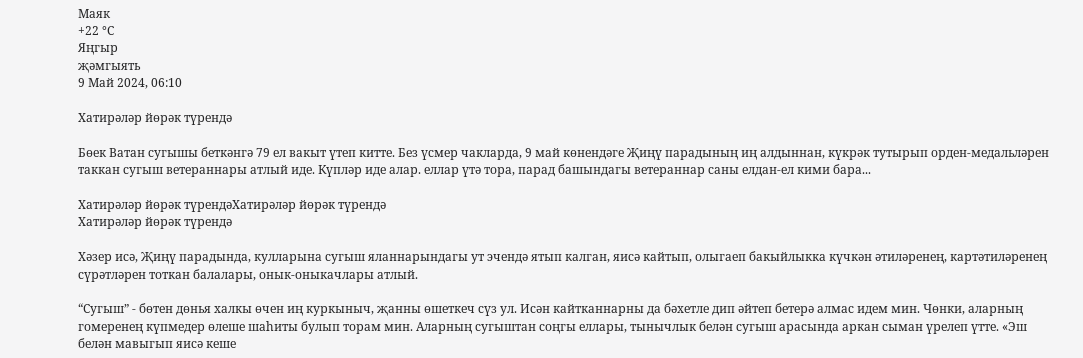Маяк
+22 °С
Яңгыр
җәмгыять
9 Май 2024, 06:10

Хатирәләр йөрәк түрендә

Бөек Ватан сугышы беткәнгә 79 ел вакыт үтеп китте. Без үсмер чакларда, 9 май көнендәге Җиңү парадының иң алдыннан, күкрәк тутырып орден-медальләрен таккан сугыш ветераннары атлый иде. Күпләр иде алар. еллар үтә тора, парад башындагы ветераннар саны елдан-ел кими бара...

Хатирәләр йөрәк түрендәХатирәләр йөрәк түрендә
Хатирәләр йөрәк түрендә

Хәзер исә, Җиңү парадында, кулларына сугыш яланнарындагы ут эчендә ятып калган, яисә кайтып, олыгаеп бакыйлыкка күчкән әтиләренең, картәтиләренең сүрәтләрен тоткан балалары, онык-оныкачлары атлый.

“Сугыш” - бөтен дөнья халкы өчен иң куркыныч, җанны өшеткеч сүз ул. Исән кайтканнарны да бәхетле дип әйтеп бетерә алмас идем мин. Чөнки, аларның гомеренең күпмедер өлеше шаһиты булып торам мин. Аларның сугыштан соңгы еллары, тынычлык белән сугыш арасында аркан сыман үрелеп үтте. «Эш белән мавыгып яисә кеше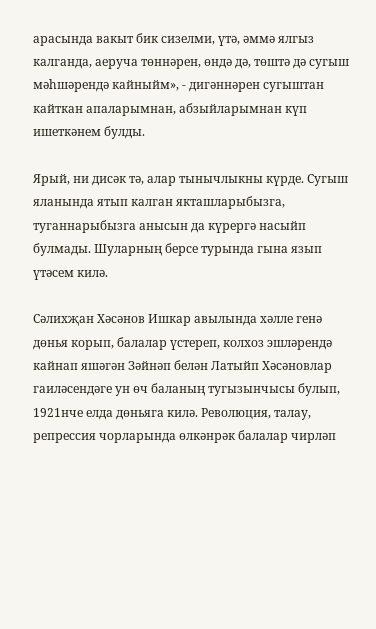арасында вакыт бик сизелми, үтә, әммә ялгыз калганда, аеруча төннәрен, өндә дә, төштә дә сугыш мәһшәрендә кайныйм», - дигәннәрен сугыштан кайткан апаларымнан, абзыйларымнан күп ишеткәнем булды.

Ярый, ни дисәк тә, алар тынычлыкны күрде. Сугыш яланында ятып калган якташларыбызга, туганнарыбызга анысын да күрергә насыйп булмады. Шуларның берсе турында гына язып үтәсем килә.

Сәлихҗан Хәсәнов Ишкар авылында хәлле генә дөнья корып, балалар үстереп, колхоз эшләрендә кайнап яшәгән Зәйнәп белән Латыйп Хәсәновлар гаиләсендәге ун өч баланың тугызынчысы булып, 1921нче елда дөньяга килә. Революция, талау, репрессия чорларында өлкәнрәк балалар чирләп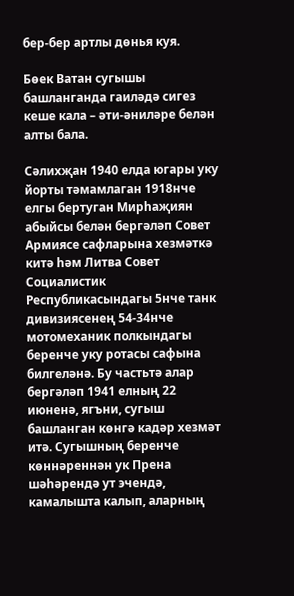бер-бер артлы дөнья куя.

Бөек Ватан сугышы башланганда гаиләдә сигез кеше кала – әти-әниләре белән алты бала.

Сәлихҗан 1940 елда югары уку йорты тәмамлаган 1918нче елгы бертуган Мирһаҗиян абыйсы белән бергәләп Совет Армиясе сафларына хезмәткә китә һәм Литва Совет Социалистик Республикасындагы 5нче танк дивизиясенең 54-34нче мотомеханик полкындагы беренче уку ротасы сафына билгеләнә. Бу частьтә алар бергәләп 1941 елның 22 июненә, ягъни, сугыш башланган көнгә кадәр хезмәт итә. Сугышның беренче көннәреннән ук Прена шәһәрендә ут эчендә, камалышта калып, аларның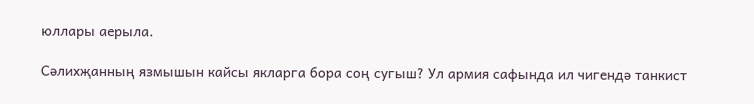юллары аерыла.

Сәлихҗанның язмышын кайсы якларга бора соң сугыш? Ул армия сафында ил чигендә танкист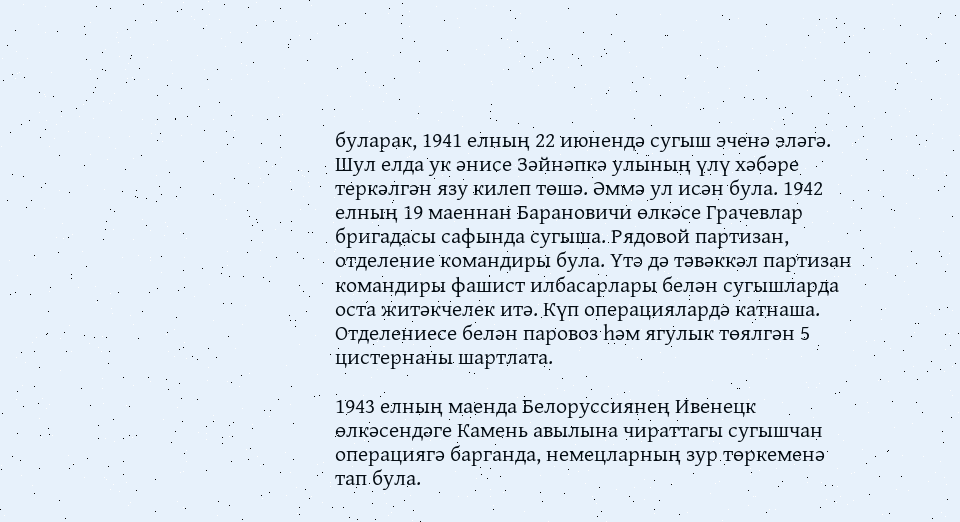буларак, 1941 елның 22 июнендә сугыш эченә эләгә. Шул елда ук әнисе Зәйнәпкә улының үлү хәбәре теркәлгән язу килеп төшә. Әммә ул исән була. 1942 елның 19 маеннан Барановичи өлкәсе Грачевлар бригадасы сафында сугыша. Рядовой партизан, отделение командиры була. Үтә дә тәвәккәл партизан командиры фашист илбасарлары белән сугышларда оста житәкчелек итә. Күп операциялардә катнаша. Отделениесе белән паровоз һәм ягулык төялгән 5 цистернаны шартлата.

1943 елның маенда Белоруссиянең Ивенецк өлкәсендәге Камень авылына чираттагы сугышчан операциягә барганда, немецларның зур төркеменә тап була.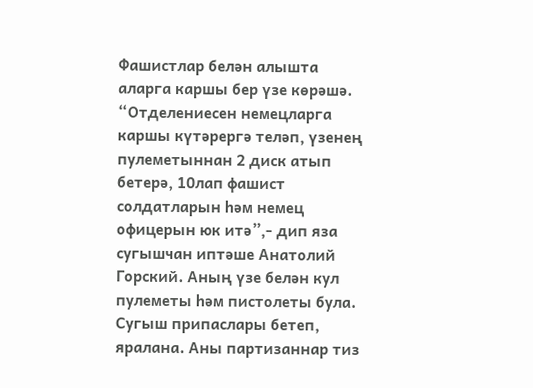Фашистлар белән алышта аларга каршы бер үзе көрәшә. “Отделениесен немецларга каршы күтәрергә теләп, үзенең пулеметыннан 2 диск атып бетерә, 10лап фашист солдатларын һәм немец офицерын юк итә”,- дип яза сугышчан иптәше Анатолий Горский. Аның үзе белән кул пулеметы һәм пистолеты була. Сугыш припаслары бетеп, яралана. Аны партизаннар тиз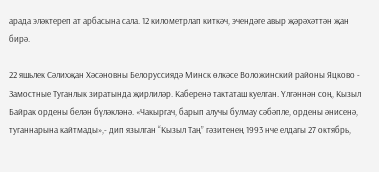арада эләктереп ат арбасына сала. 12 километрлап киткәч, эчендәге авыр җәрәхәттән җан бирә.

22 яшьлек Сәлихҗан Хәсәновны Белоруссиядә Минск өлкәсе Воложинский районы Яцково - Замостные Туганлык зиратында җирлиләр. Каберенә тактаташ куелган. Үлгәннән соң, Кызыл Байрак ордены белән бүләкләнә. «Чакыргач, барып алучы булмау сәбәпле, ордены әнисенә, туганнарына кайтмады»,- дип язылган “Кызыл Таң” гәзитенең 1993 нче елдагы 27 октябрь,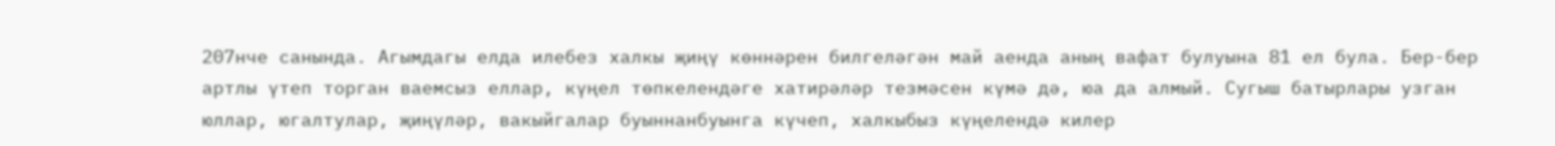207нче санында. Агымдагы елда илебез халкы җиңү көннәрен билгеләгән май аенда аның вафат булуына 81 ел була. Бер-бер артлы үтеп торган ваемсыз еллар, күңел төпкелендәге хатирәләр тезмәсен күмә дә, юа да алмый. Сугыш батырлары узган юллар, югалтулар, җиңүләр, вакыйгалар буыннанбуынга күчеп, халкыбыз күңелендә килер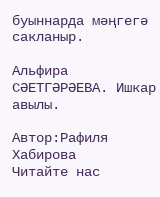буыннарда мәңгегә сакланыр.

Альфира СӘЕТГӘРӘЕВА. Ишкар авылы.

Автор:Рафиля Хабирова
Читайте нас